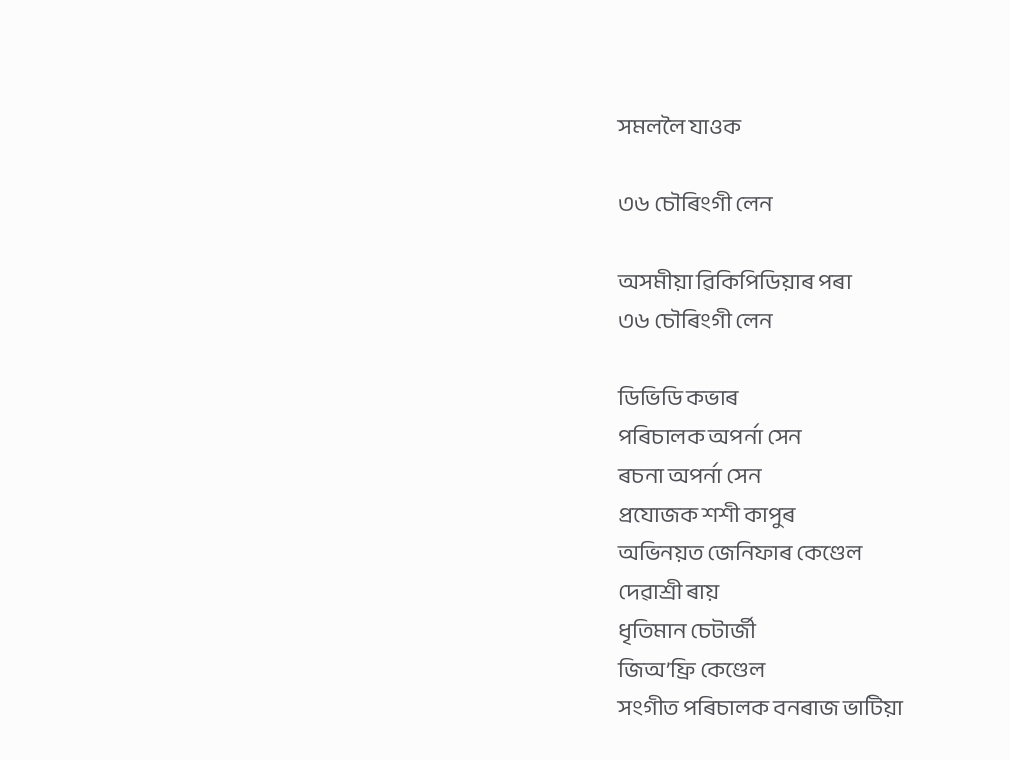সমললৈ যাওক

৩৬ চৌৰিংগী লেন

অসমীয়া ৱিকিপিডিয়াৰ পৰা
৩৬ চৌৰিংগী লেন

ডিভিডি কভাৰ
পৰিচালক অপৰ্না সেন
ৰচনা অপৰ্না সেন
প্ৰযোজক শশী কাপুৰ
অভিনয়ত জেনিফাৰ কেণ্ডেল
দেৱাশ্ৰী ৰায়
ধৃতিমান চেটাৰ্জী
জিঅ’ফ্ৰি কেণ্ডেল
সংগীত পৰিচালক বনৰাজ ভাটিয়া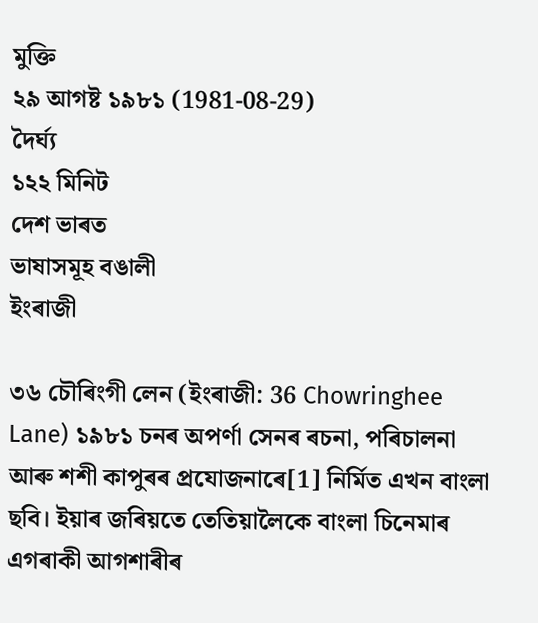মুক্তি
২৯ আগষ্ট ১৯৮১ (1981-08-29)
দৈৰ্ঘ্য
১২২ মিনিট
দেশ ভাৰত
ভাষাসমূহ বঙালী
ইংৰাজী

৩৬ চৌৰিংগী লেন (ইংৰাজী: 36 Chowringhee Lane) ১৯৮১ চনৰ অপৰ্ণা সেনৰ ৰচনা, পৰিচালনা আৰু শশী কাপুৰৰ প্ৰযোজনাৰে[1] নিৰ্মিত এখন বাংলা ছবি। ইয়াৰ জৰিয়তে তেতিয়ালৈকে বাংলা চিনেমাৰ এগৰাকী আগশাৰীৰ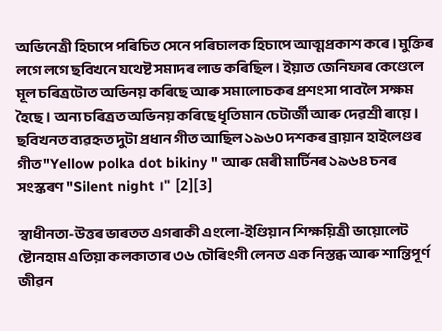অভিনেত্ৰী হিচাপে পৰিচিত সেনে পৰিচালক হিচাপে আত্মপ্ৰকাশ কৰে। মুক্তিৰ লগে লগে ছবিখনে যথেষ্ট সমাদৰ লাভ কৰিছিল। ইয়াত জেনিফাৰ কেণ্ডেলে মূল চৰিত্ৰটোত অভিনয় কৰিছে আৰু সমালোচকৰ প্ৰশংসা পাবলৈ সক্ষম হৈছে। অন্য চৰিত্ৰত অভিনয় কৰিছে ধৃতিমান চেটাৰ্জী আৰু দেৱশ্ৰী ৰায়ে। ছবিখনত ব্যৱহৃত দুটা প্ৰধান গীত আছিল ১৯৬০ দশকৰ ব্ৰায়ান হাইলেণ্ডৰ গীত "Yellow polka dot bikiny " আৰু মেৰী মাৰ্টিনৰ ১৯৬৪ চনৰ সংস্কৰণ "Silent night ।" [2][3]

স্বাধীনতা-উত্তৰ ভাৰতত এগৰাকী এংলো-ইণ্ডিয়ান শিক্ষয়িত্ৰী ভায়োলেট ষ্টোনহাম এতিয়া কলকাতাৰ ৩৬ চৌৰিংগী লেনত এক নিস্তব্ধ আৰু শান্তিপূৰ্ণ জীৱন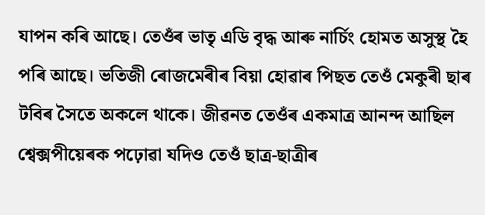যাপন কৰি আছে। তেওঁৰ ভাতৃ এডি বৃদ্ধ আৰু নাৰ্চিং হোমত অসুস্থ হৈ পৰি আছে। ভতিজী ৰোজমেৰীৰ বিয়া হোৱাৰ পিছত তেওঁ মেকুৰী ছাৰ টবিৰ সৈতে অকলে থাকে। জীৱনত তেওঁৰ একমাত্ৰ আনন্দ আছিল শ্বেক্সপীয়েৰক পঢ়োৱা যদিও তেওঁ ছাত্ৰ-ছাত্ৰীৰ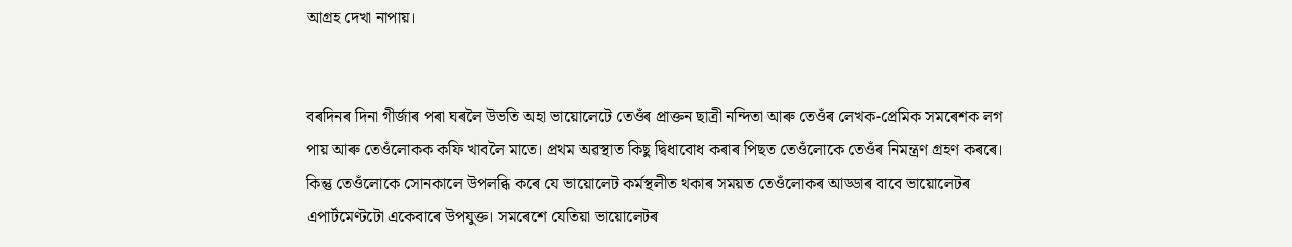আগ্ৰহ দেখা নাপায়।


বৰদিনৰ দিনা গীৰ্জাৰ পৰা ঘৰলৈ উভতি অহা ভায়োলেটে তেওঁৰ প্ৰাক্তন ছাত্ৰী নন্দিতা আৰু তেওঁৰ লেখক-প্ৰেমিক সমৰেশক লগ পায় আৰু তেওঁলোকক কফি খাবলৈ মাতে। প্ৰথম অৱস্থাত কিছু দ্বিধাবোধ কৰাৰ পিছত তেওঁলোকে তেওঁৰ নিমন্ত্ৰণ গ্ৰহণ কৰৰে। কিন্তু তেওঁলোকে সোনকালে উপলব্ধি কৰে যে ভায়োলেট কৰ্মস্থলীত থকাৰ সময়ত তেওঁলোকৰ আড্ডাৰ বাবে ভায়োলেটৰ এপাৰ্টমেণ্টটো একেবাৰে উপযুক্ত। সমৰেশে যেতিয়া ভায়োলেটৰ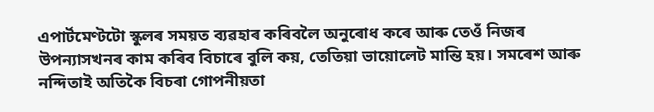এপাৰ্টমেণ্টটো স্কুলৰ সময়ত ব্যৱহাৰ কৰিবলৈ অনুৰোধ কৰে আৰু তেওঁ নিজৰ উপন্যাসখনৰ কাম কৰিব বিচাৰে বুলি কয়, তেতিয়া ভায়োলেট মান্তি হয়। সমৰেশ আৰু নন্দিতাই অতিকৈ বিচৰা গোপনীয়তা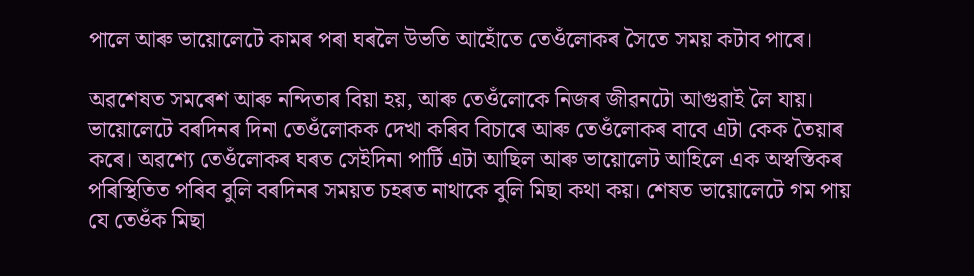পালে আৰু ভায়োলেটে কামৰ পৰা ঘৰলৈ উভতি আহোঁতে তেওঁলোকৰ সৈতে সময় কটাব পাৰে।

অৱশেষত সমৰেশ আৰু নন্দিতাৰ বিয়া হয়, আৰু তেওঁলোকে নিজৰ জীৱনটো আগুৱাই লৈ যায়। ভায়োলেটে বৰদিনৰ দিনা তেওঁলোকক দেখা কৰিব বিচাৰে আৰু তেওঁলোকৰ বাবে এটা কেক তৈয়াৰ কৰে। অৱশ্যে তেওঁলোকৰ ঘৰত সেইদিনা পাৰ্টি এটা আছিল আৰু ভায়োলেট আহিলে এক অস্বস্তিকৰ পৰিস্থিতিত পৰিব বুলি বৰদিনৰ সময়ত চহৰত নাথাকে বুলি মিছা কথা কয়। শেষত ভায়োলেটে গম পায় যে তেওঁক মিছা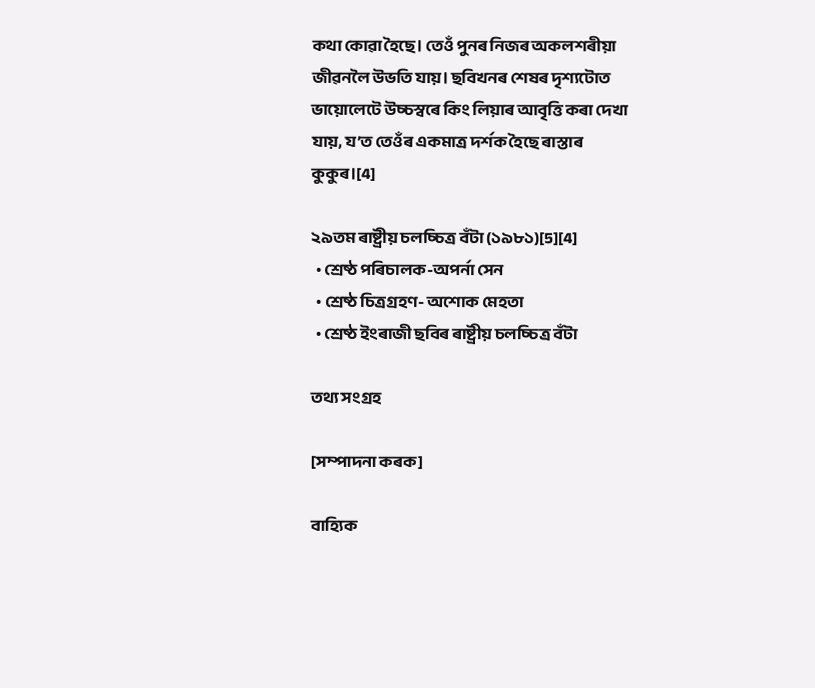কথা কোৱা হৈছে। তেওঁ পুনৰ নিজৰ অকলশৰীয়া জীৱনলৈ উভতি যায়। ছবিখনৰ শেষৰ দৃশ্যটোত ভায়োলেটে উচ্চস্বৰে কিং লিয়াৰ আবৃত্তি কৰা দেখা যায়, য’ত তেওঁৰ একমাত্ৰ দৰ্শক হৈছে ৰাস্তাৰ কুকুৰ।[4]

২৯তম ৰাষ্ট্ৰীয় চলচ্চিত্ৰ বঁটা (১৯৮১)[5][4]
  • শ্ৰেষ্ঠ পৰিচালক-অপৰ্না সেন
  • শ্ৰেষ্ঠ চিত্ৰগ্ৰহণ- অশোক মেহতা
  • শ্ৰেষ্ঠ ইংৰাজী ছবিৰ ৰাষ্ট্ৰীয় চলচ্চিত্ৰ বঁটা

তথ্য সংগ্ৰহ

[সম্পাদনা কৰক]

বাহ্যিক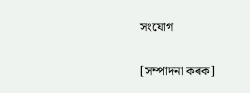সংযোগ

[সম্পাদনা কৰক]